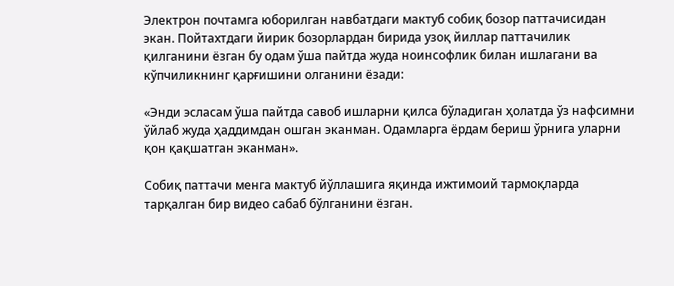Электрон почтамга юборилган навбатдаги мактуб собиқ бозор паттачисидан экан. Пойтахтдаги йирик бозорлардан бирида узоқ йиллар паттачилик қилганини ёзган бу одам ўша пайтда жуда ноинсофлик билан ишлагани ва кўпчиликнинг қарғишини олганини ёзади:

«Энди эсласам ўша пайтда савоб ишларни қилса бўладиган ҳолатда ўз нафсимни ўйлаб жуда ҳаддимдан ошган эканман. Одамларга ёрдам бериш ўрнига уларни қон қақшатган эканман».

Собиқ паттачи менга мактуб йўллашига яқинда ижтимоий тармоқларда тарқалган бир видео сабаб бўлганини ёзган.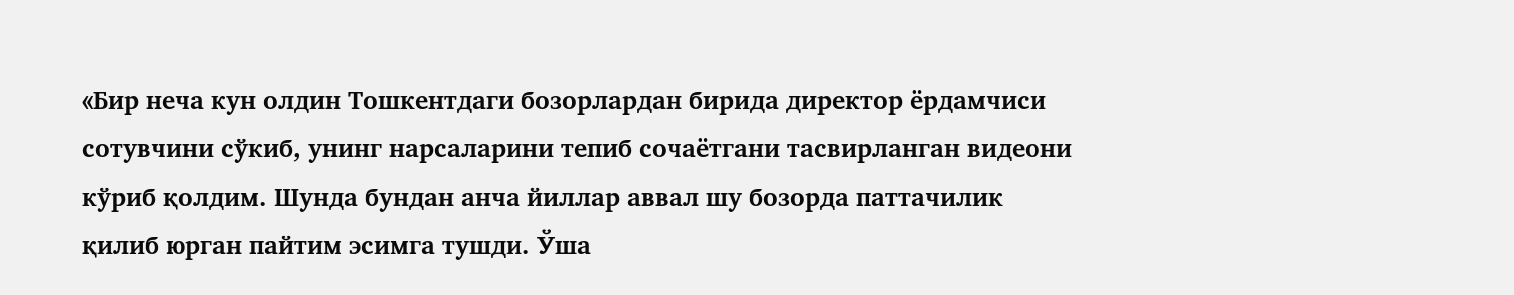«Бир неча кун олдин Тошкентдаги бозорлардан бирида директор ёрдамчиси сотувчини сўкиб, унинг нарсаларини тепиб сочаётгани тасвирланган видеони кўриб қолдим. Шунда бундан анча йиллар аввал шу бозорда паттачилик қилиб юрган пайтим эсимга тушди. Ўша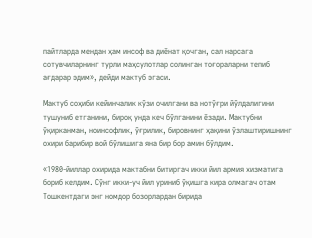пайтларда мендан ҳам инсоф ва диёнат қочган, сал нарсага сотувчиларнинг турли маҳсулотлар солинган тоғораларни тепиб ағдарар эдим», дейди мактуб эгаси.

Мактуб соҳиби кейинчалик кўзи очилгани ва нотўғри йўлдалигини тушуниб етганини, бироқ унда кеч бўлганини ёзади. Мактубни ўқирканман, ноинсофлик, ўғрилик, бировнинг ҳақини ўзлаштиришнинг охири барибир вой бўлишига яна бир бор амин бўлдим.

«1980-йиллар охирида мактабни битиргач икки йил армия хизматига бориб келдим. Сўнг икки-уч йил уриниб ўқишга кира олмагач отам Тошкентдаги энг номдор бозорлардан бирида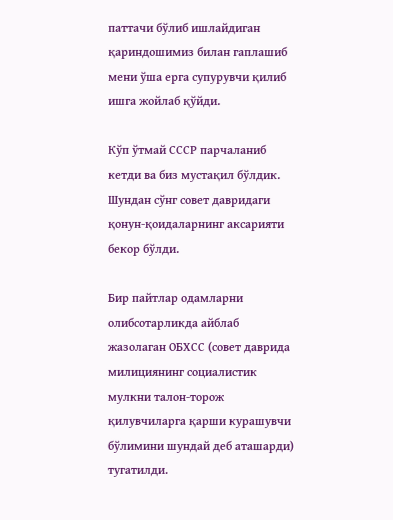паттачи бўлиб ишлайдиган қариндошимиз билан гаплашиб мени ўша ерга супурувчи қилиб ишга жойлаб қўйди.

Кўп ўтмай СССР парчаланиб кетди ва биз мустақил бўлдик. Шундан сўнг совет давридаги қонун-қоидаларнинг аксарияти бекор бўлди.

Бир пайтлар одамларни олибсотарликда айблаб жазолаган ОБХСС (совет даврида милициянинг социалистик мулкни талон-торож қилувчиларга қарши курашувчи бўлимини шундай деб аташарди) тугатилди.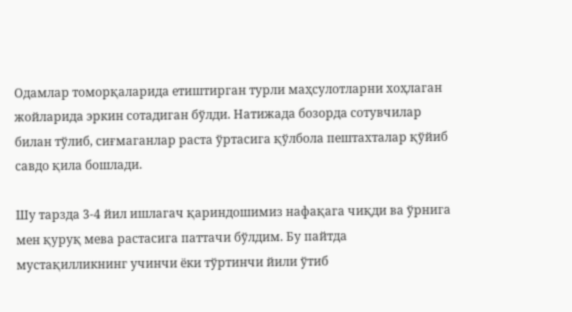Одамлар томорқаларида етиштирган турли маҳсулотларни хоҳлаган жойларида эркин сотадиган бўлди. Натижада бозорда сотувчилар билан тўлиб, сиғмаганлар раста ўртасига қўлбола пештахталар қўйиб савдо қила бошлади.

Шу тарзда 3-4 йил ишлагач қариндошимиз нафақага чиқди ва ўрнига мен қуруқ мева растасига паттачи бўлдим. Бу пайтда мустақилликнинг учинчи ёки тўртинчи йили ўтиб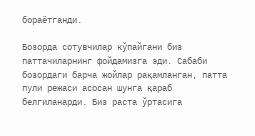бораётганди.

Бозорда сотувчилар кўпайгани биз паттачиларнинг фойдамизга эди. Сабаби бозордаги барча жойлар рақамланган, патта пули режаси асосан шунга қараб белгиланарди. Биз раста ўртасига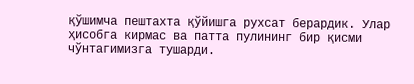қўшимча пештахта қўйишга рухсат берардик. Улар ҳисобга кирмас ва патта пулининг бир қисми чўнтагимизга тушарди.